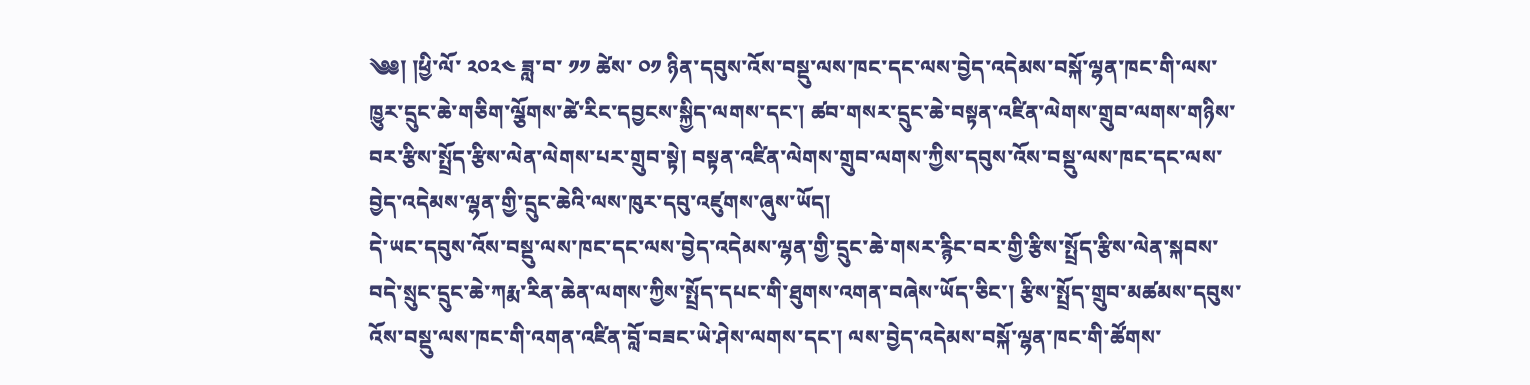༄༅། །ཕྱི་ལོ་ ༢༠༢༤ ཟླ་བ་ ༡༡ ཚེས་ ༠༡ ཉིན་དབུས་འོས་བསྡུ་ལས་ཁང་དང་ལས་བྱེད་འདེམས་བསྐོ་ལྷན་ཁང་གི་ལས་ཁྱུར་དྲུང་ཆེ་གཅིག་ལྕོགས་ཚེ་རིང་དབྱངས་སྐྱིད་ལགས་དང་། ཚབ་གསར་དྲུང་ཆེ་བསྟན་འཛིན་ལེགས་གྲུབ་ལགས་གཉིས་བར་རྩིས་སྤྲོད་རྩིས་ལེན་ལེགས་པར་གྲུབ་སྟེ། བསྟན་འཛིན་ལེགས་གྲུབ་ལགས་ཀྱིས་དབུས་འོས་བསྡུ་ལས་ཁང་དང་ལས་བྱེད་འདེམས་ལྷན་གྱི་དྲུང་ཆེའི་ལས་ཁུར་དབུ་འཛུགས་ཞུས་ཡོད།
དེ་ཡང་དབུས་འོས་བསྡུ་ལས་ཁང་དང་ལས་བྱེད་འདེམས་ལྷན་གྱི་དྲུང་ཆེ་གསར་རྙིང་བར་གྱི་རྩིས་སྤྲོད་རྩིས་ལེན་སྐབས་བདེ་སྲུང་དྲུང་ཆེ་ཀརྨ་རིན་ཆེན་ལགས་ཀྱིས་སྤྲོད་དཔང་གི་ཐུགས་འགན་བཞེས་ཡོད་ཅིང་། རྩིས་སྤྲོད་གྲུབ་མཚམས་དབུས་འོས་བསྡུ་ལས་ཁང་གི་འགན་འཛིན་བློ་བཟང་ཡེ་ཤེས་ལགས་དང་། ལས་བྱེད་འདེམས་བསྐོ་ལྷན་ཁང་གི་ཚོགས་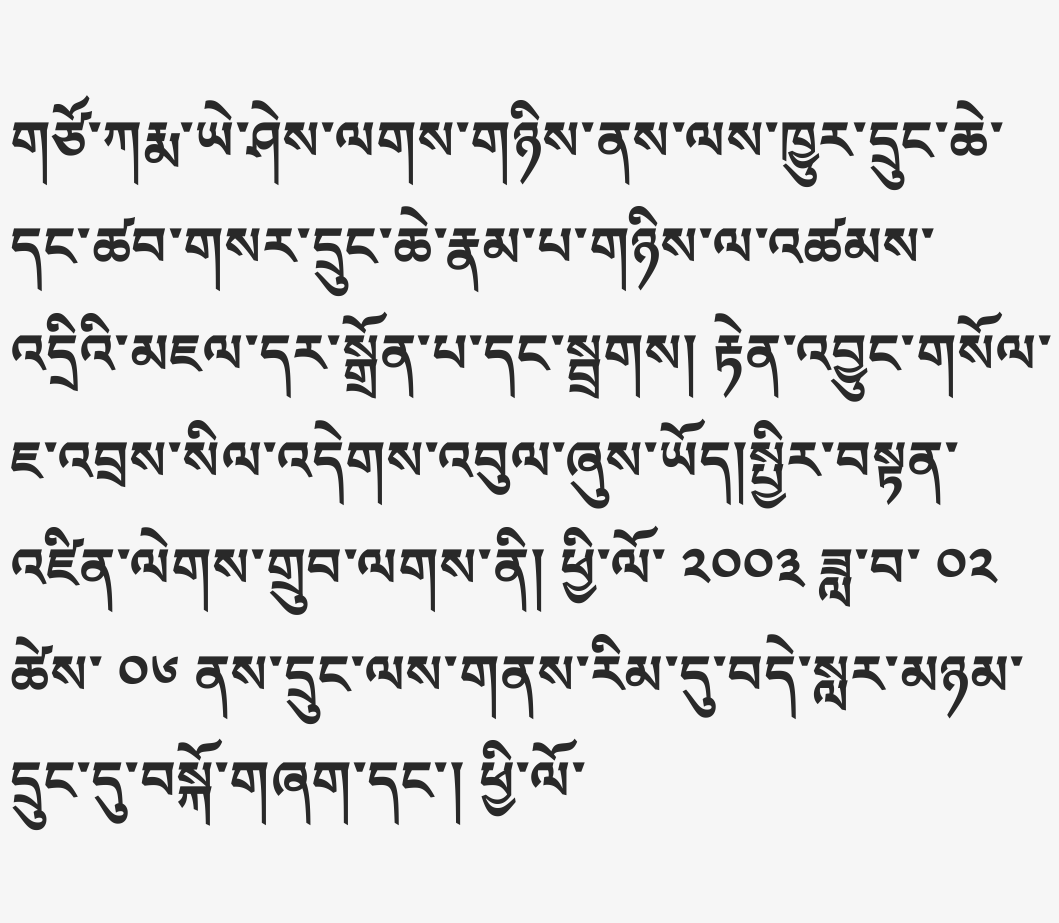གཙོ་ཀརྨ་ཡེ་ཤེས་ལགས་གཉིས་ནས་ལས་ཁྱུར་དྲུང་ཆེ་དང་ཚབ་གསར་དྲུང་ཆེ་རྣམ་པ་གཉིས་ལ་འཚམས་འདྲིའི་མཇལ་དར་སྒྲོན་པ་དང་སྦྲགས། རྟེན་འབྱུང་གསོལ་ཇ་འབྲས་སིལ་འདེགས་འབུལ་ཞུས་ཡོད།སྤྱིར་བསྟན་འཛིན་ལེགས་གྲུབ་ལགས་ནི། ཕྱི་ལོ་ ༢༠༠༣ ཟླ་བ་ ༠༢ ཚེས་ ༠༦ ནས་དྲུང་ལས་གནས་རིམ་དུ་བདེ་སླར་མཉམ་དྲུང་དུ་བསྐོ་གཞག་དང་། ཕྱི་ལོ་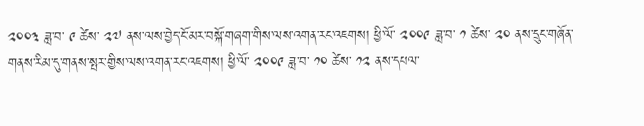༢༠༠༣ ཟླ་བ་ ༩ ཚེས་ ༢༧ ནས་ལས་བྱེད་ངོ་མར་བསྐོ་གཞག་གིས་ལས་འགན་རང་འཇགས། ཕྱི་ལོ་ ༢༠༠༩ ཟླ་བ་ ༡ ཚེས་ ༢༠ ནས་དྲུང་གཞོན་གནས་རིམ་དུ་གནས་སྤར་གྱིས་ལས་འགན་རང་འཇགས། ཕྱི་ལོ་ ༢༠༠༩ ཟླ་བ་ ༡༠ ཚེས་ ༡༢ ནས་དཔལ་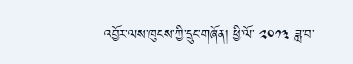འབྱོར་ལས་ཁུངས་ཀྱི་དྲུང་གཞོན། ཕྱི་ལོ་ ༢༠༡༣ ཟླ་བ་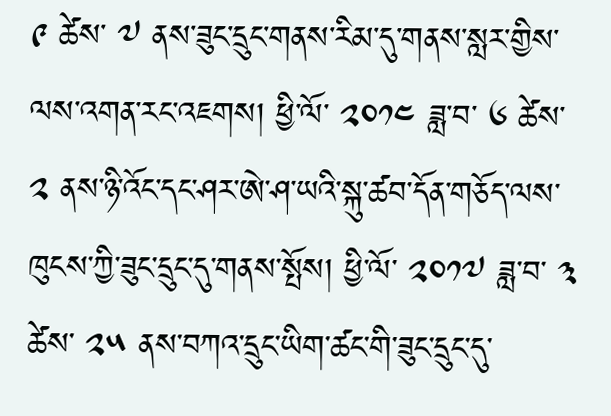༩ ཚེས་ ༧ ནས་ཟུང་དྲུང་གནས་རིམ་དུ་གནས་སླར་གྱིས་ལས་འགན་རང་འཇགས། ཕྱི་ལོ་ ༢༠༡༤ ཟླ་བ་ ༦ ཚེས་ ༢ ནས་ཉི་འོང་དང་ཤར་ཨེ་ཤ་ཡའི་སྐུ་ཚབ་དོན་གཅོད་ལས་ཁུངས་ཀྱི་ཟུང་དྲུང་དུ་གནས་སྤོས། ཕྱི་ལོ་ ༢༠༡༧ ཟླ་བ་ ༣ ཚེས་ ༢༥ ནས་བཀའ་དྲུང་ཡིག་ཚང་གི་ཟུང་དྲུང་དུ་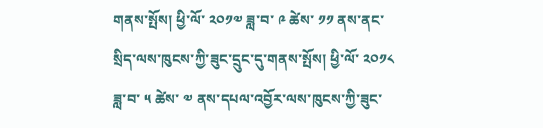གནས་སྤོས། ཕྱི་ལོ་ ༢༠༡༧ ཟླ་བ་ ༩ ཚེས་ ༡༡ ནས་ནང་སྲིད་ལས་ཁུངས་ཀྱི་ཟུང་དྲུང་དུ་གནས་སྤོས། ཕྱི་ལོ་ ༢༠༡༨ ཟླ་བ་ ༥ ཚེས་ ༧ ནས་དཔལ་འབྱོར་ལས་ཁུངས་ཀྱི་ཟུང་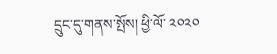དྲུང་དུ་གནས་སྤོས། ཕྱི་ལོ་ ༢༠༢༠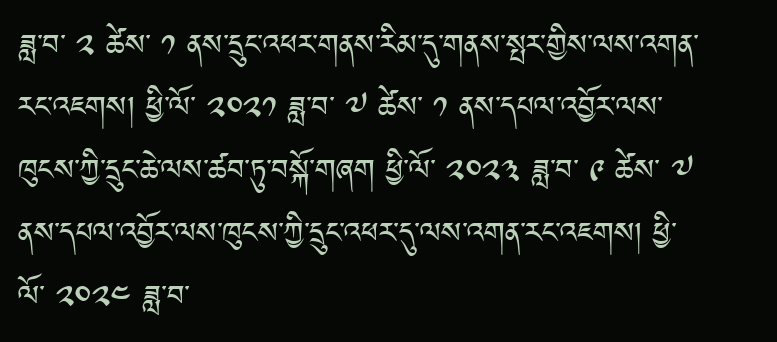ཟླ་བ་ ༢ ཚེས་ ༡ ནས་དྲུང་འཕར་གནས་རིམ་དུ་གནས་སྤར་གྱིས་ལས་འགན་རང་འཇགས། ཕྱི་ལོ་ ༢༠༢༡ ཟླ་བ་ ༧ ཚེས་ ༡ ནས་དཔལ་འབྱོར་ལས་ཁུངས་ཀྱི་དྲུང་ཆེ་ལས་ཚབ་ཏུ་བསྐོ་གཞག ཕྱི་ལོ་ ༢༠༢༣ ཟླ་བ་ ༩ ཚེས་ ༧ ནས་དཔལ་འབྱོར་ལས་ཁུངས་ཀྱི་དྲུང་འཕར་དུ་ལས་འགན་རང་འཇགས། ཕྱི་ལོ་ ༢༠༢༤ ཟླ་བ་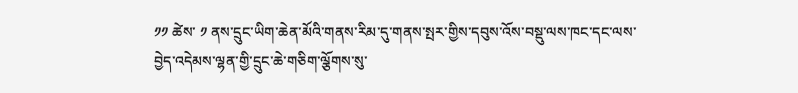༡༡ ཚེས་ ༡ ནས་དྲུང་ཡིག་ཆེན་མོའི་གནས་རིམ་དུ་གནས་སྤར་གྱིས་དབུས་འོས་བསྡུ་ལས་ཁང་དང་ལས་བྱེད་འདེམས་ལྷན་གྱི་དྲུང་ཆེ་གཅིག་ལྕོགས་སུ་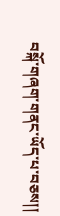བསྐོ་གཞག་གནང་ཡོད་པ་བཅས།།